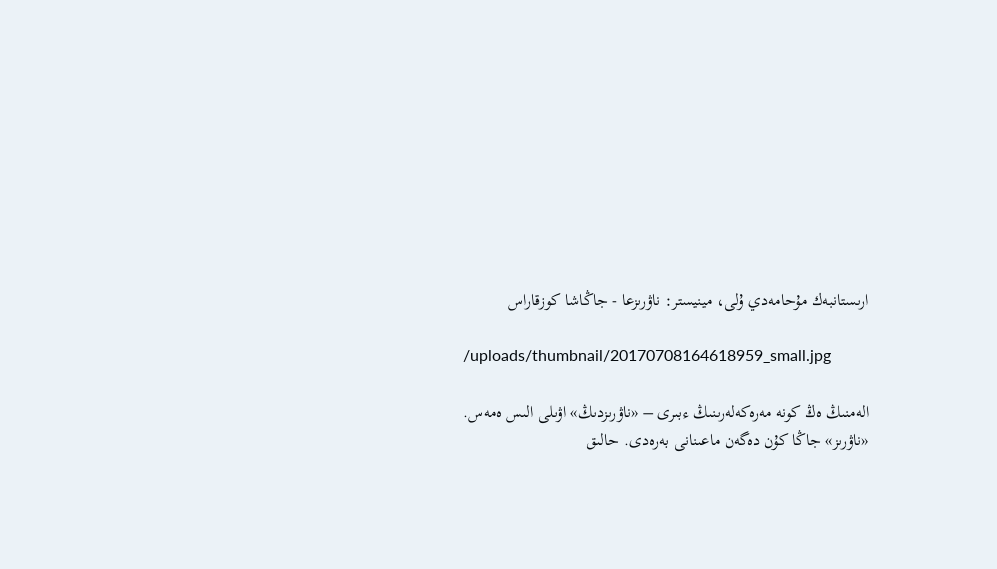ارىستانبەك مۇحامەدي ۇلى، مينيستر: ناۋرىزعا - جاڭاشا كوزقاراس

/uploads/thumbnail/20170708164618959_small.jpg

الەمنىڭ ەڭ كونە مەرەكەلەرىنىڭ ءبىرى – «ناۋرىزدىڭ» اۋىلى الىس ەمەس. «ناۋرىز» جاڭا كۇن دەگەن ماعىنانى بەرەدى. حالىق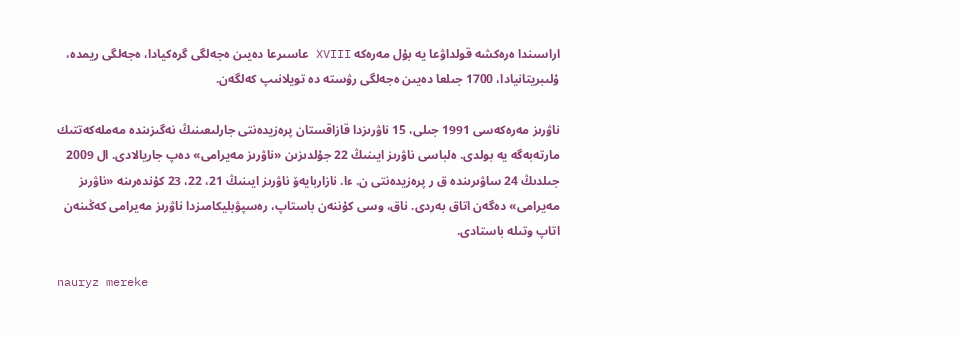اراسىندا ەرەكشە قولداۋعا يە بۇل مەرەكە XVIII عاسىرعا دەيىن ەجەلگى گرەكيادا، ەجەلگى ريمدە، ۇلىبريتانيادا، 1700 جىلعا دەيىن ەجەلگى رۋستە دە تويلانىپ كەلگەن.

ناۋرىز مەرەكەسى 1991 جىلى، 15 ناۋرىزدا قازاقستان پرەزيدەنتى جارلىعىنىڭ نەگىزىندە مەملەكەتتىك مارتەبەگە يە بولدى. ەلباسى ناۋرىز ايىنىڭ 22 جۇلدىزىن «ناۋرىز مەيرامى» دەپ جاريالادى. ال 2009 جىلدىڭ 24 ساۋىرىندە ق ر پرەزيدەنتى ن. ءا. نازاربايەۆ ناۋرىز ايىنىڭ 21، 22، 23 كۇندەرىنە «ناۋرىز مەيرامى» دەگەن اتاق بەردى. ناق، وسى كۇننەن باستاپ، رەسپۋبليكامىزدا ناۋرىز مەيرامى كەڭىنەن اتاپ وتىلە باستادى.

nauryz mereke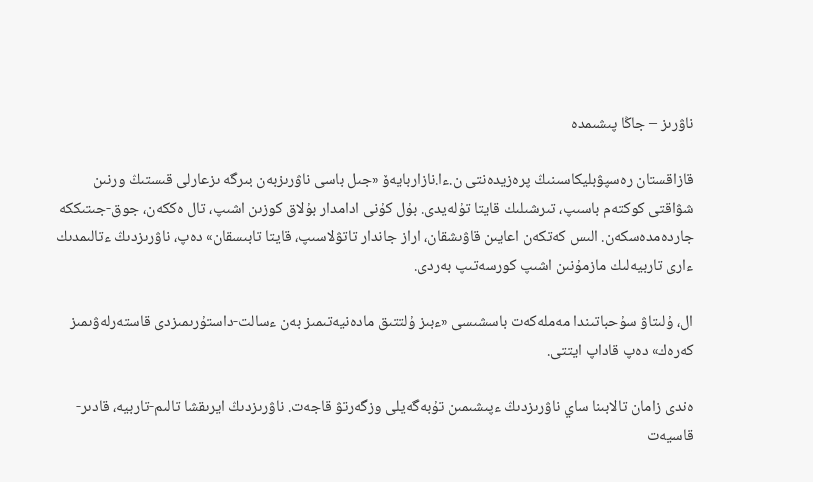ناۋرىز – جاڭا پىشىمدە

قازاقستان رەسپۋبليكاسىنىڭ پرەزيدەنتى ن.ءا.نازاربايەۆ «جىل باسى ناۋرىزبەن بىرگە ىزعارلى قىستىڭ ورنىن شۋاقتى كوكتەم باسىپ، تىرشىلىك قايتا تۇلەيدى. بۇل كۇنى ادامدار بۇلاق كوزىن اشىپ، تال ەككەن، جوق-جىتىككە جاردەمدەسكەن. الىس كەتكەن اعايىن قاۋىشقان، اراز جاندار تاتۋلاسىپ، قايتا تابىسقان» دەپ، ناۋرىزدىڭ ءتالىمدىك ءارى تاربيەلىك مازمۇنىن اشىپ كورسەتىپ بەردى.

ال، ۇلىتاۋ سۇحباتىندا مەملەكەت باسشىسى «ءبىز ۇلتتىق مادەنيەتىمىز بەن ءسالت-داستۇرىمىزدى قاستەرلەۋىمىز كەرەك» دەپ قاداپ ايتتى.

ەندى زامان تالابىنا ساي ناۋرىزدىڭ ءپىشىمىن تۇبەگەيلى وزگەرتۋ قاجەت. ناۋرىزدىڭ ايرىقشا تالىم-تاربيە، قادىر-قاسيەت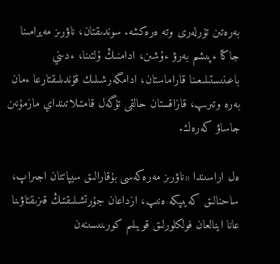بەرەتىن تۇرلەرى وتە ەرەكشە. سوندىقتان، ناۋرىز مەيرامىنا جاڭا ءپىشىم بەرۋ ءۇشىن، ادامنىڭ ۇلتىنا، ءدىني باعىنىستىلىعىنا قاراماستان، ادامگەرشىلىك قۇندىلىقتارعا ءمان بەرە وتىرىپ، قازاقستان حالقى تۇگەل قامتىلاتىنداي مازمۇنىن جاساۋ كەرەك.

ەل اراسىندا «ناۋرىز مەرەكەسى بۇقارالىق سيپاتتان اجىراپ، ساحنالىق كەيىپكە ەنىپ، ازداعان جۇرتشىلىقتىڭ قىزىقتاۋىنا عانا اينالعان فولكلورلىق قويىلىم كورىنىسىنەن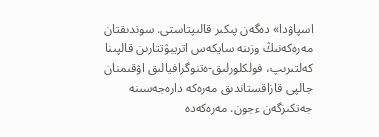اسپاۋدا» دەگەن پىكىر قالىپتاستى. سوندىقتان مەرەكەنىڭ وزىنە سايكەس اتريبۋتتارىن قالپىنا كەلتىرىپ، فولكلورلىق-ەتنوگرافيالىق اۋقىمنان جالپى قازاقستاندىق مەرەكە دارەجەسىنە جەتكىزگەن ءجون. مەرەكەدە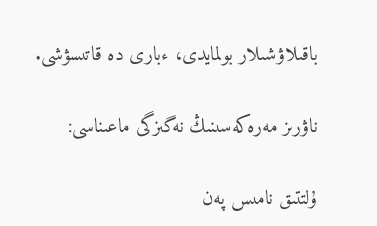باقىلاۋشىلار بولمايدى، ءبارى دە قاتىسۋشى.

ناۋرىز مەرەكەسىنىڭ نەگىزگى ماعىناسى:

ۇلتتىق نامىس پەن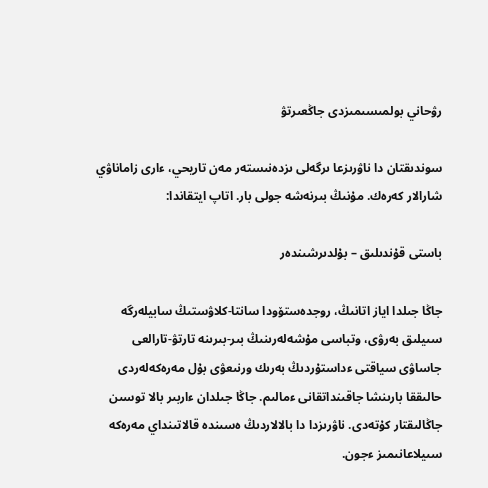رۋحاني بولمىسىمىزدى جاڭعىرتۋ

سوندىقتان دا ناۋرىزعا ىرگەلى ىزدەنىستەر مەن تاريحي، ءارى زاماناۋي شارالار كەرەك. مۇنىڭ بىرنەشە جولى بار. اتاپ ايتقاندا:

باستى قۇندىلىق – بۇلدىرشىندەر

جاڭا جىلدا اياز اتانىڭ، روجدەستۆودا سانتا-كلاۋستىڭ سابيلەرگە سىيلىق بەرۋى، وتباسى مۇشەلەرىنىڭ بىر-بىرىنە تارتۋ-تارالعى جاساۋى سياقتى ءداستۇردىڭ بەرىك ورنىعۋى بۇل مەرەكەلەردى حالىققا بارىنشا جاقىنداتقانى ءمالىم. جاڭا جىلدان ءاربىر بالا توسىن جاڭالىقتار كۇتەدى. ناۋرىزدا دا بالالاردىڭ ەسىندە قالاتىنداي مەرەكە سىيلاعانىمىز ءجون.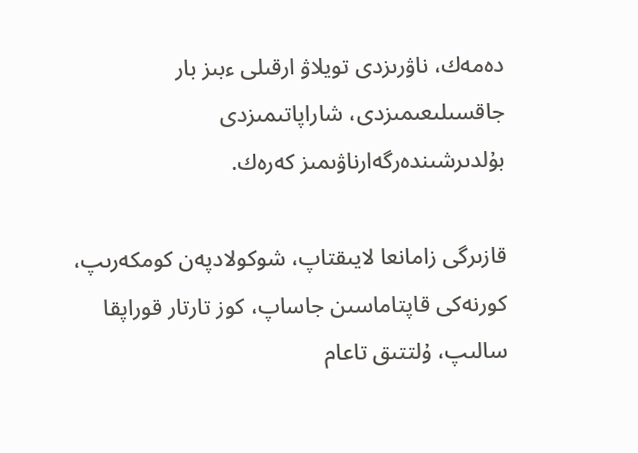دەمەك، ناۋرىزدى تويلاۋ ارقىلى ءبىز بار جاقسىلىعىمىزدى، شاراپاتىمىزدى بۇلدىرشىندەرگەارناۋىمىز كەرەك.

قازىرگى زامانعا لايىقتاپ، شوكولادپەن كومكەرىپ، كورنەكى قاپتاماسىن جاساپ، كوز تارتار قوراپقا سالىپ، ۇلتتىق تاعام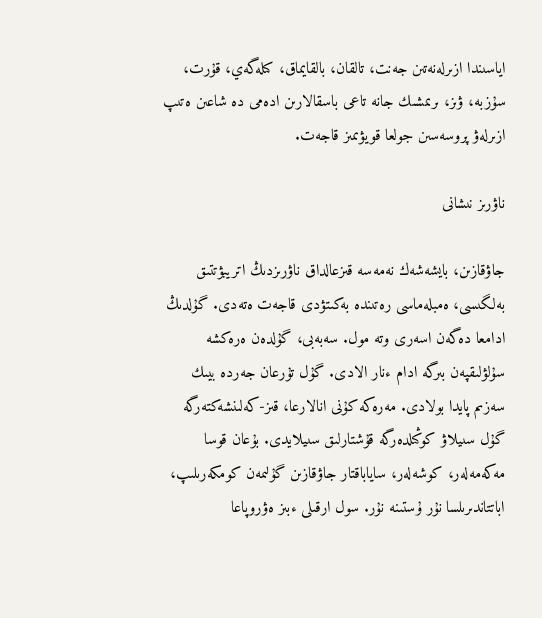اياسىندا ازىرلەنەتىن جەنت، تالقان، بالقايماق، كىلەگەي، قۇرت، سۇزبە، ۋىز، ىرىمشىك جانە تاعى باسقالارىن ادەمى دە شاعىن ەتىپ ازىرلەۋ پروسەسىن جولعا قويۋىمىز قاجەت.

ناۋرىز نىشانى

جاۋقازىن، بايشەشەك نەمەسە قىزعالداق ناۋرىزدىڭ اتريبۋتتىق بەلگىسى، ەمبلەماسى رەتىندە بەكىتۋدى قاجەت ەتەدى. گۇلدىڭ ادامعا دەگەن اسەرى وتە مول. سەبەبى، گۇلدەن ەرەكشە سۇلۋلىقپەن بىرگە ادام ءنار الادى. گۇل تۇرعان جەردە بيىك سەزىم پايدا بولادى. مەرەكە كۇنى انالارعا، قىز-كەلىنشەكتەرگە گۇل سىيلاۋ كوڭىلدەرگە قۇشتارلىق سىيلايدى. بۇعان قوسا مەكەمەلەر، كوشەلەر، ساياباقتار جاۋقازىن گۇلىمەن كومكەرىلىپ، اباتتاندىرىلسا نۇر ۇستىنە نۇر. سول ارقىلى ءبىز ەۋروپاعا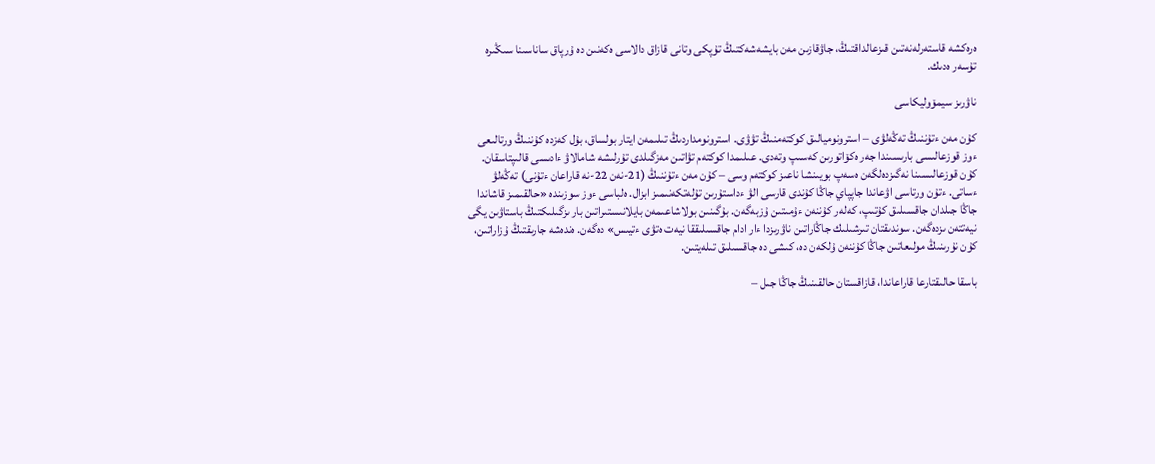ەرەكشە قاستەرلەنەتىن قىزعالداقتىڭ، جاۋقازىن مەن بايشەشەكتىڭ تۇپكى وتانى قازاق دالاسى ەكەنىن دە ۇرپاق ساناسىنا سىڭىرە تۇسەر ەدىك.

ناۋرىز سيمۆوليكاسى

كۇن مەن ءتۇننىڭ تەڭەلۋى – استرونوميالىق كوكتەمنىڭ تۋۋى. استرونومداردىڭ تىلىمەن ايتار بولساق، بۇل كەزدە كۇننىڭ ورتالىعى ءوز قوزعالىسى بارىسىندا جەر ەكۆاتورىن كەسىپ وتەدى. عىلىمدا كوكتەم تۋاتىن مەزگىلدى تۇرلىشە شامالاۋ ءادىسى قالىپتاسقان. كۇن قوزعالىسىنا نەگىزدەلگەن ەسەپ بويىنشا ناعىز كوكتەم وسى – كۇن مەن ءتۇننىڭ (21-نەن 22-نە قاراعان ءتۇنى) تەڭەلۋ ءساتى. ءتۇن ورتاسى اۋعاندا جاپپاي جاڭا كۇندى قارسى الۋ ءداستۇرىن تۇلەتكەنىمىز ابزال. ەلباسى ءوز سوزىندە «حالقىمىز قاشاندا جاڭا جىلدان جاقسىلىق كۇتىپ، كەلەر كۇننەن ءۇمىتىن ۇزبەگەن. بۇگىنىن بولاشاعىمەن بايلانىستىراتىن بار ىزگىلىكتىڭ باستاۋىن يگى نيەتتەن ىزدەگەن. سوندىقتان تىرشىلىك جاڭاراتىن ناۋرىزدا ءار ادام جاقسىلىققا نيەت ەتۋى ءتيىس» دەگەن. ەندەشە جارىقتىڭ ۇزاراتىن، كۇن نۇرىنىڭ مولىعاتىن جاڭا كۇننەن ۇلكەن دە، كىشى دە جاقسىلىق تىلەيتىن.

باسقا حالىقتارعا قاراعاندا، قازاقستان حالقىنىڭ جاڭا جىل –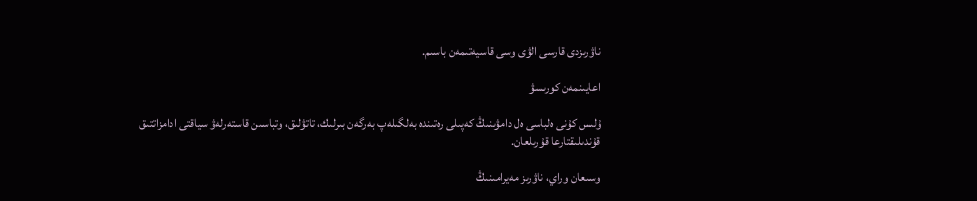ناۋرىزدى قارسى الۋى وسى قاسيەتىمەن باسىم.

اعايىنمەن كورىسۋ

ۇلىس كۇنى ەلباسى ەل دامۋىنىڭ كەپىلى رەتىندە بەلگىلەپ بەرگەن بىرلىك، تاتۋلىق، وتباسىن قاستەرلەۋ سياقتى ادامزاتتىق قۇندىلىقتارعا قۇرىلعان.

وسىعان وراي، ناۋرىز مەيرامىنىڭ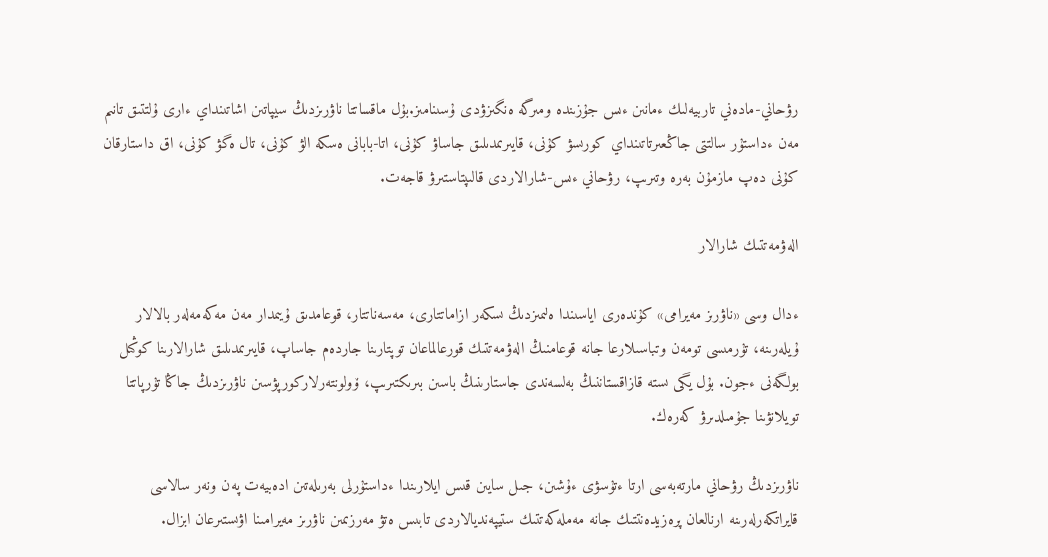رۋحاني-مادەني تاربيەلىك ءمانىن ءىس جۇزىندە ومىرگە ەنگىزۋدى ۇسىنامىز.بۇل ماقساتتا ناۋرىزدىڭ سيپاتىن اشاتىنداي ءارى ۇلتتىق تانىم مەن ءداستۇر سالتتى جاڭعىرتاتىنداي كورىسۋ كۇنى، قايىرىمدىلىق جاساۋ كۇنى، اتا-بابانى ەسكە الۋ كۇنى، تال ەگۋ كۇنى، اق داستارقان كۇنى دەپ مازمۇن بەرە وتىرىپ، رۋحاني ءىس-شارالاردى قالىپتاستىرۋ قاجەت.

الەۋمەتتىك شارالار

ءدال وسى «ناۋرىز مەيرامى» كۇندەرى اياسىندا ەلىمىزدىڭ ىسكەر ازاماتتارى، مەسەناتتار، قوعامدىق ۇيىمدار مەن مەكەمەلەر بالالار ۇيلەرىنە، تۇرمىسى تومەن وتباسىلارعا جانە قوعامنىڭ الەۋمەتتىك قورعالماعان توپتارىنا جاردەم جاساپ، قايىرىمدىلىق شارالارىنا كوڭىل بولگەنى ءجون. بۇل يگى ىستە قازاقستاننىڭ بەلسەندى جاستارىنىڭ باسىن بىرىكتىرىپ، ۆولونتەرلاركورپۋسىن ناۋرىزدىڭ جاڭا تۇرپاتتا تويلانۋىنا جۇمىلدىرۋ كەرەك.

ناۋرىزدىڭ رۋحاني مارتەبەسى ارتا ءتۇسۋى ءۇشىن، جىل سايىن قىس ايلارىندا ءداستۇرلى بەرىلەتىن ادەبيەت پەن ونەر سالاسى قايراتكەرلەرىنە ارنالعان پرەزيدەنتتىك جانە مەملەكەتتىك ستيپەنديالاردى تابىس ەتۋ مەرزىمىن ناۋرىز مەيرامىنا اۋىستىرعان ابزال.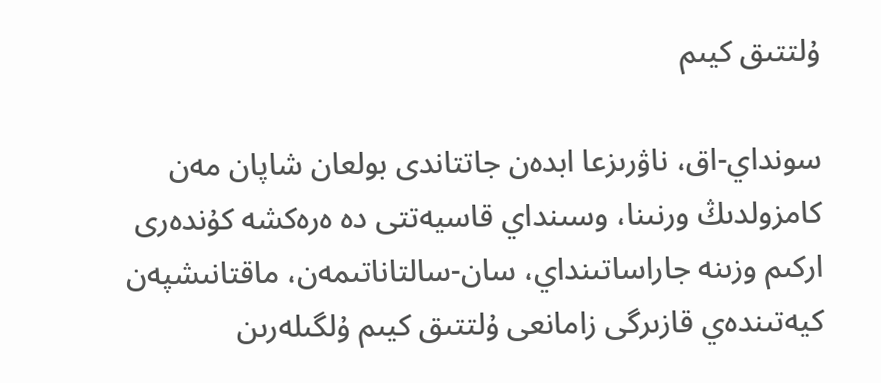ۇلتتىق كيىم

سونداي-اق، ناۋرىزعا ابدەن جاتتاندى بولعان شاپان مەن كامزولدىڭ ورنىنا، وسىنداي قاسيەتتى دە ەرەكشە كۇندەرى اركىم وزىنە جاراساتىنداي، سان-سالتاناتىمەن، ماقتانىشپەن كيەتىندەي قازىرگى زامانعى ۇلتتىق كيىم ۇلگىلەرىن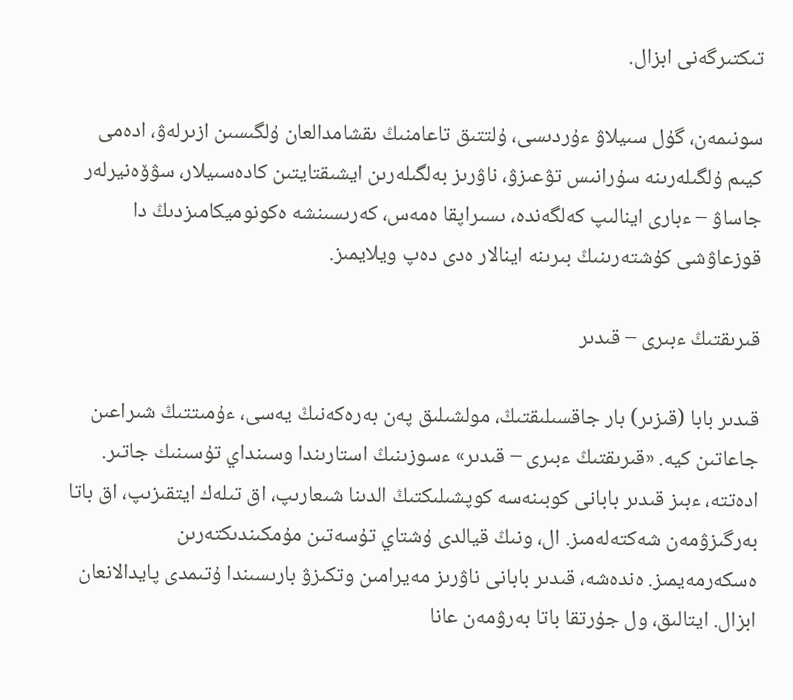تىكتىرگەنى ابزال.

سونىمەن، گۇل سىيلاۋ ءۇردىسى، ۇلتتىق تاعامنىڭ ىقشامدالعان ۇلگىسىن ازىرلەۋ، ادەمى كيىم ۇلگىلەرىنە سۇرانىس تۋعىزۋ، ناۋرىز بەلگىلەرىن ايشىقتايتىن كادەسىيلار، سۋۆەنيرلەر جاساۋ – ءبارى اينالىپ كەلگەندە، ىسىراپقا ەمەس، كەرىسىنشە ەكونوميكامىزدىڭ دا قوزعاۋشى كۇشتەرىنىڭ بىرىنە اينالار ەدى دەپ ويلايمىز.

قىرىقتىڭ ءبىرى – قىدىر

قىدىر بابا (قىزىر) بار جاقسىلىقتىڭ، مولشىلىق پەن بەرەكەنىڭ يەسى، ءۇمىتتىڭ شىراعىن جاعاتىن كيە. «قىرىقتىڭ ءبىرى – قىدىر» ءسوزىنىڭ استارىندا وسىنداي تۇسىنىك جاتىر. ادەتتە، ءبىز قىدىر بابانى كوبىنەسە كوپشىلىكتىڭ الدىنا شىعارىپ، اق تىلەك ايتقىزىپ، اق باتا بەرگىزۋمەن شەكتەلەمىز. ال، ونىڭ قيالدى ۇشتاي تۇسەتىن مۇمكىندىكتەرىن ەسكەرمەيمىز. ەندەشە، قىدىر بابانى ناۋرىز مەيرامىن وتكىزۋ بارىسىندا ۇتىمدى پايدالانعان ابزال. ايتالىق، ول جۇرتقا باتا بەرۋمەن عانا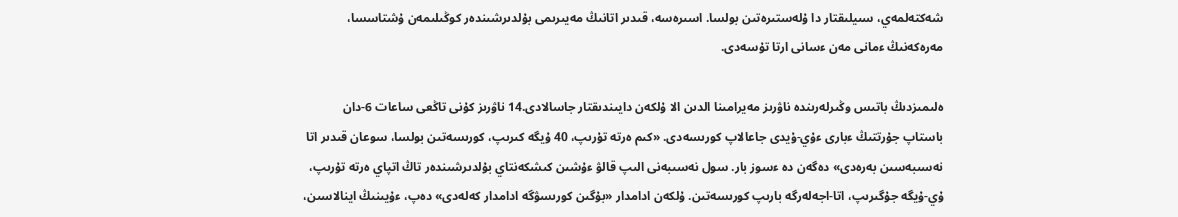شەكتەلمەي، سىيلىقتار دا ۇلەستىرەتىن بولسا. اسىرەسە، قىدىر اتانىڭ مەيىرىمى بۇلدىرشىندەر كوڭىلىمەن ۇشتاسسا، مەرەكەنىڭ ءمانى مەن ءسانى ارتا تۇسەدى.

ەلىمىزدىڭ باتىس وڭىرلەرىندە ناۋرىز مەيرامىنا الدىن الا ۇلكەن دايىندىقتار جاسالادى.14 ناۋرىز كۇنى تاڭعى ساعات 6-دان باستاپ جۇرتتىڭ ءبارى ءۇي-ۇيدى جاعالاپ كورىسەدى. «كىم ەرتە تۇرىپ، 40 ۇيگە كىرىپ، كورىسەتىن بولسا، سوعان قىدىر اتا نەسىبەسىن بەرەدى» دەگەن دە ءسوز بار. سول نەسىبەنى الىپ قالۋ ءۇشىن كىشكەنتاي بۇلدىرشىندەر تاڭ اتپاي ەرتە تۇرىپ، ۇي-ۇيگە جۇگىرىپ، اتا-اجەلەرگە بارىپ كورىسەتىن. ۇلكەن ادامدار «بۇگىن كورىسۋگە ادامدار كەلەدى» دەپ، ءۇيىنىڭ اينالاسىن،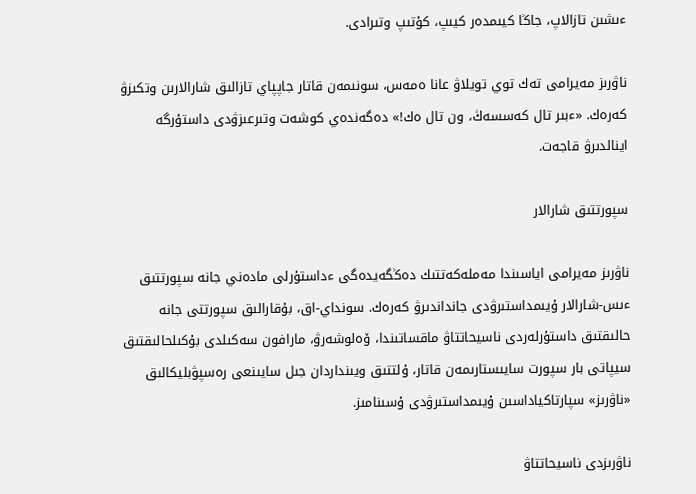ءىشىن تازالاپ، جاڭا كيىمدەر كيىپ، كۇتىپ وتىرادى.

ناۋرىز مەيرامى تەك توي تويلاۋ عانا ەمەس، سونىمەن قاتار جاپپاي تازالىق شارالارىن وتكىزۋ كەرەك. «ءبىر تال كەسسەڭ، ون تال ەك!» دەگەندەي كوشەت وتىرعىزۋدى داستۇرگە اينالدىرۋ قاجەت.

سپورتتىق شارالار

ناۋرىز مەيرامى اياسىندا مەملەكەتتىك دەڭگەيدەگى ءداستۇرلى مادەني جانە سپورتتىق ءىس-شارالار ۇيىمداستىرۋدى جانداندىرۋ كەرەك. سونداي-اق، بۇقارالىق سپورتتى جانە حالىقتىق داستۇرلەردى ناسيحاتتاۋ ماقساتىندا، ۆەلوشەرۋ، مارافون سەكىلدى بۇكىلحالىقتىق سيپاتى بار سپورت سايىستارىمەن قاتار، ۇلتتىق ويىنداردان جىل سايىنعى رەسپۋبليكالىق «ناۋرىز» سپارتاكياداسىن ۇيىمداستىرۋدى ۇسىنامىز.

ناۋرىزدى ناسيحاتتاۋ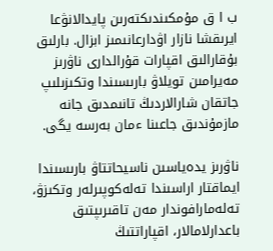ب ا ق مۇمكىندىكتەرىن پايدالانۋعا ايرىقشا نازار اۋدارعانىمىز ابزال. بارلىق بۇقارالىق اقپارات قۇرالدارى ناۋرىز مەيرامىن تويلاۋ بارىسىندا وتكىزىلىپ جاتقان شارالاردىڭ تانىمدىق جانە مازمۇندىق جاعىنا ءمان بەرسە يگى.

ناۋرىز يدەياسىن ناسيحاتتاۋ بارىسىندا ايماقتار اراسىندا تەلەكوپىرلەر وتكىزۋ، تەلەمارافوندار مەن تاقىرىپتىق باعدارلامالار، اقپاراتتىڭ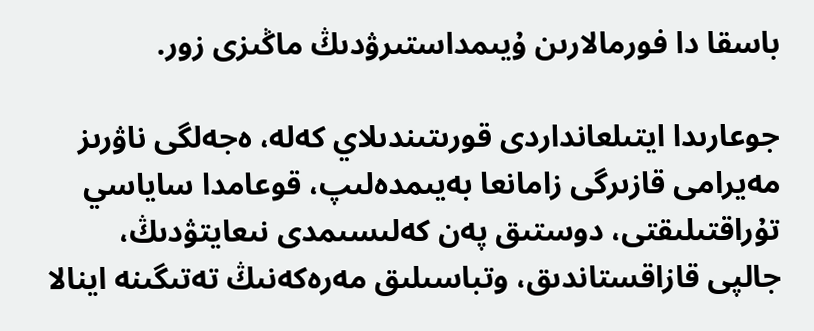باسقا دا فورمالارىن ۇيىمداستىرۋدىڭ ماڭىزى زور.

جوعارىدا ايتىلعانداردى قورىتىندىلاي كەلە، ەجەلگى ناۋرىز مەيرامى قازىرگى زامانعا بەيىمدەلىپ، قوعامدا ساياسي تۇراقتىلىقتى، دوستىق پەن كەلىسىمدى نىعايتۋدىڭ، جالپى قازاقستاندىق، وتباسىلىق مەرەكەنىڭ تەتىگىنە اينالا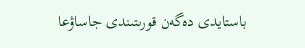باستايدى دەگەن قورىتىندى جاساۋعا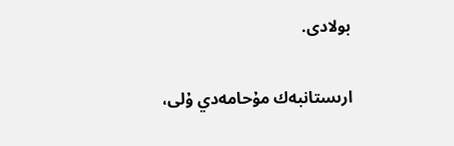بولادى.

ارىستانبەك مۇحامەدي ۇلى،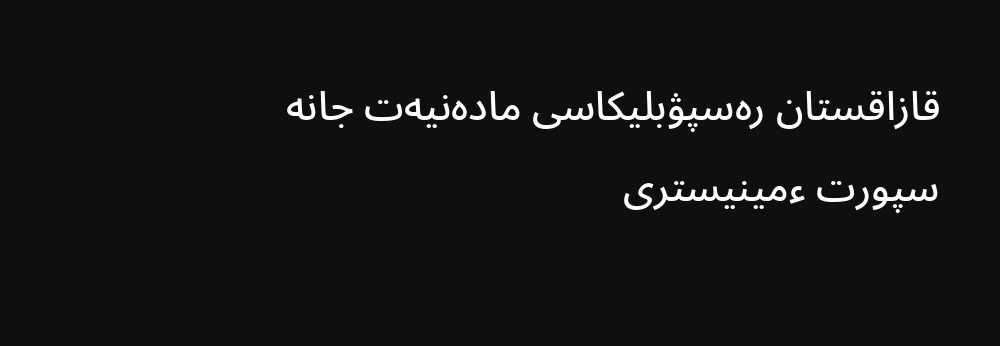قازاقستان رەسپۋبليكاسى مادەنيەت جانە سپورت ءمينيسترى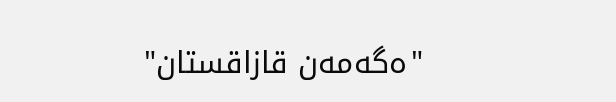"ەگەمەن قازاقستان"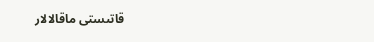قاتىستى ماقالالار